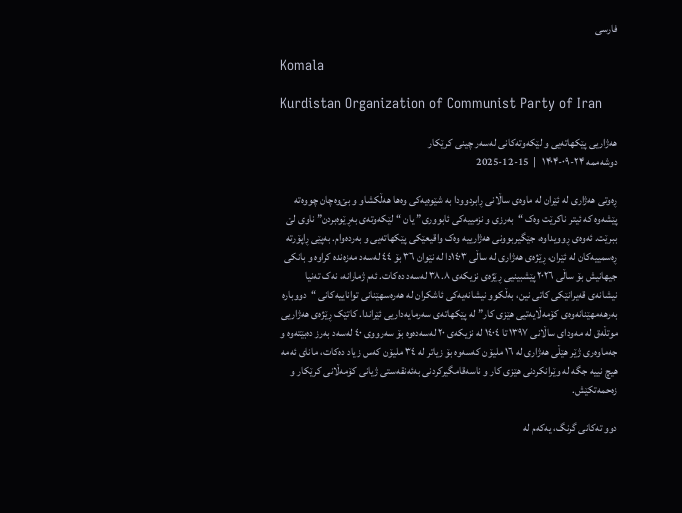فارسی

Komala

Kurdistan Organization of Communist Party of Iran

هەژاریی پێکهاتەیی و لێکەوتەکانی لەسەر چینی کرێکار
دوشەممە ۲۴-۰۹-۱۴۰۴   |  15-12-2025

ڕەوتی هەژاری لە ئێران لە ماوەی ساڵانی ڕابردوودا بە شێوەیەکی وەها هەڵکشاو و بێ‌وەچان چووەتە پێشەوە کە ئیتر ناکرێت وەک “بەرزی و نزمییەکی ئابووری” یان “لێکەوتەی بەڕێوەبردن” ناوی لێ ببرێت. ئەوەی ڕوویداوە، جێگیربوونی هەژارییە وەک واقیعێکی پێکهاتەیی و بەردەوام. بەپێی ڕاپۆرتە ڕەسمییەکان لە ئێران، ڕێژەی هەژاری لە ساڵی ١٤٠٣دا لە نێوان ٣٦ بۆ ٤٤ لەسەد مەزەندە کراوە و بانکی جیهانیش بۆ ساڵی ٢٠٢٦ پێشبینیی ڕێژەی نزیکەی ٣٨.٨ لەسەد دەکات. ئەم ژمارانە، نەک تەنیا نیشانەی قەیرانێکی کاتی نین، بەڵکوو نیشانەیەکی ئاشکران لە هەرەسهێنانی تواناییەکانی “دووبارە بەرهەمهێنانەوەی کۆمەڵایەتیی هێزی کار” لە پێکهاتەی سەرمایەداریی ئێراندا. کاتێک ڕێژەی هەژاریی موتڵەق لە مەودای ساڵانی ١٣٩٧ تا ١٤٠٤ لە نزیکەی ٢٠ لەسەدەوە بۆ سەرووی ٤٠ لەسەد بەرز دەبێتەوە و جەماوەری ژێر هێڵی هەژاری لە ١٦ ملیۆن کەسەوە بۆ زیاتر لە ٣٤ ملیۆن کەس زیاد دەکات، مانای ئەمە هیچ نییە جگە لە وێرانکردنی هێزی کار و نا‌سەقامگیرکردنی بەئەنقەستی ژیانی کۆمەڵانی کرێکار و زەحمەتکێش.

دوو تەکانی گرنگ، یەکەم لە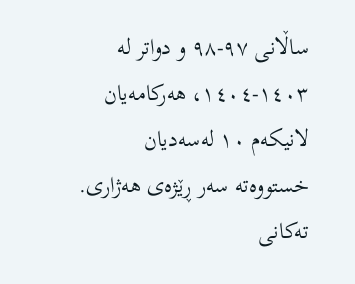ساڵانی ٩٧-٩٨ و دواتر لە ١٤٠٣-١٤٠٤، هەرکامەیان لانیکەم ١٠ لەسەدیان خستووەتە سەر ڕێژەی هەژاری. تەکانی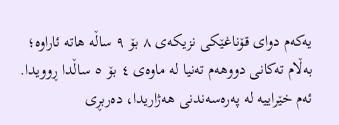یەکەم دوای قۆناغێکی نزیکەی ٨ بۆ ٩ ساڵە هاتە ئاراوە؛ بەڵام تەکانی دووهەم تەنیا لە ماوەی ٤ بۆ ٥ ساڵدا ڕوویدا. ئەم خێراییە لە پەرەسەندنی هەژاریدا، دەربڕی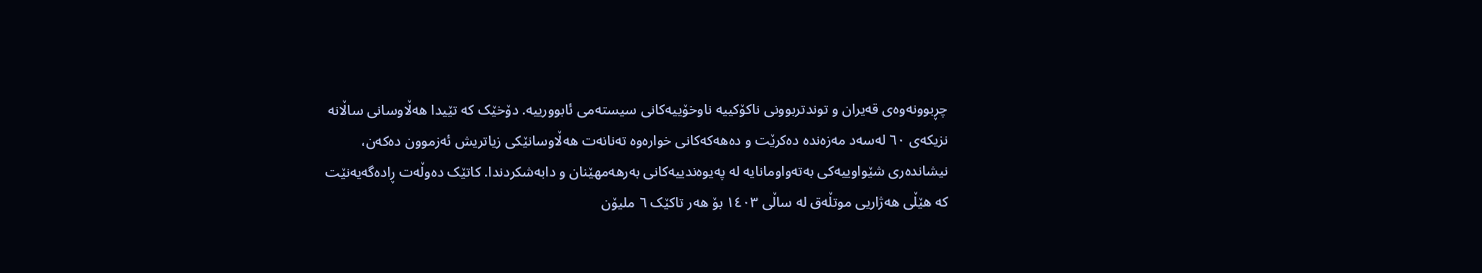چڕبوونەوەی قەیران و توندتربوونی ناکۆکییە ناوخۆییەکانی سیستەمی ئابوورییە. دۆخێک کە تێیدا هەڵاوسانی ساڵانە نزیکەی ٦٠ لەسەد مەزەندە دەکرێت و دەهەکەکانی خوارەوە تەنانەت هەڵاوسانێکی زیاتریش ئەزموون دەکەن، نیشاندەری شێواوییەکی بەتەواومانایە لە پەیوەندییەکانی بەرهەمهێنان و دابەشکردندا. کاتێک دەوڵەت ڕادەگەیەنێت کە هێڵی هەژاریی موتڵەق لە ساڵی ١٤٠٣ بۆ هەر تاکێک ٦ ملیۆن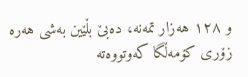و ١٢٨ هەزار تمەنە، دەبێ بڵێین بەشی هەرە زۆری کۆمەڵگا کەوتووەتە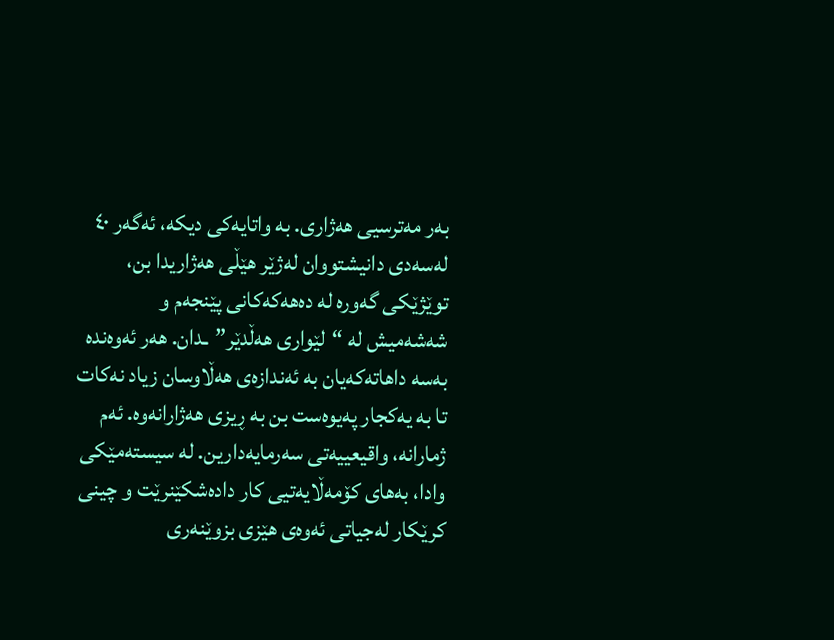بەر مەترسیی هەژاری. بە واتایەکی دیکە، ئەگەر ٤٠ لەسەدی دانیشتووان لەژێر هێڵی هەژاریدا بن، توێژێکی گەورە لە دەهەکەکانی پێنجەم و شەشەمیش لە “لێواری هەڵدێر”ـدان. هەر ئەوەندە بەسە داهاتەکەیان بە ئەندازەی هەڵاوسان زیاد نەکات تا بە یەکجار پەیوەست بن بە ڕیزی هەژارانەوە. ئەم ژمارانە، واقیعییەتی سەرمایەدارین. لە سیستەمێکی وادا، بەهای کۆمەڵایەتیی کار دادەشکێنرێت و چینی کرێکار لەجیاتی ئەوەی هێزی بزوێنەری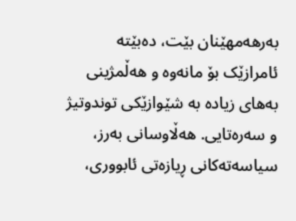بەرهەمهێنان بێت، دەبێتە ئامرازێک بۆ مانەوە و هەڵمژینی بەهای زیادە بە شێوازێکی توندوتیژ و سەرەتایی. هەڵاوسانی بەرز، سیاسەتەکانی ڕیازەتی ئابووری،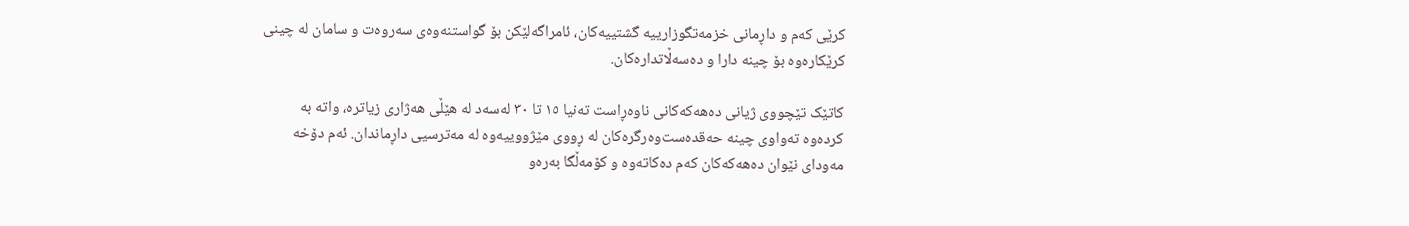کرێی کەم و داڕمانی خزمەتگوزارییە گشتییەکان، ئامراگەلێکن بۆ گواستنەوەی سەروەت و سامان لە چینی کرێکارەوە بۆ چینە دارا و دەسەڵاتدارەکان.

کاتێک تێچووی ژیانی دەهەکەکانی ناوەڕاست تەنیا ١٥ تا ٣٠ لەسەد لە هێڵی هەژاری زیاترە، واتە بە کردەوە تەواوی چینە حەقدەست‌وەرگرەکان لە ڕووی مێژووییەوە لە مەترسیی داڕماندان. ئەم دۆخە مەودای نێوان دەهەکەکان کەم دەکاتەوە و کۆمەڵگا بەرەو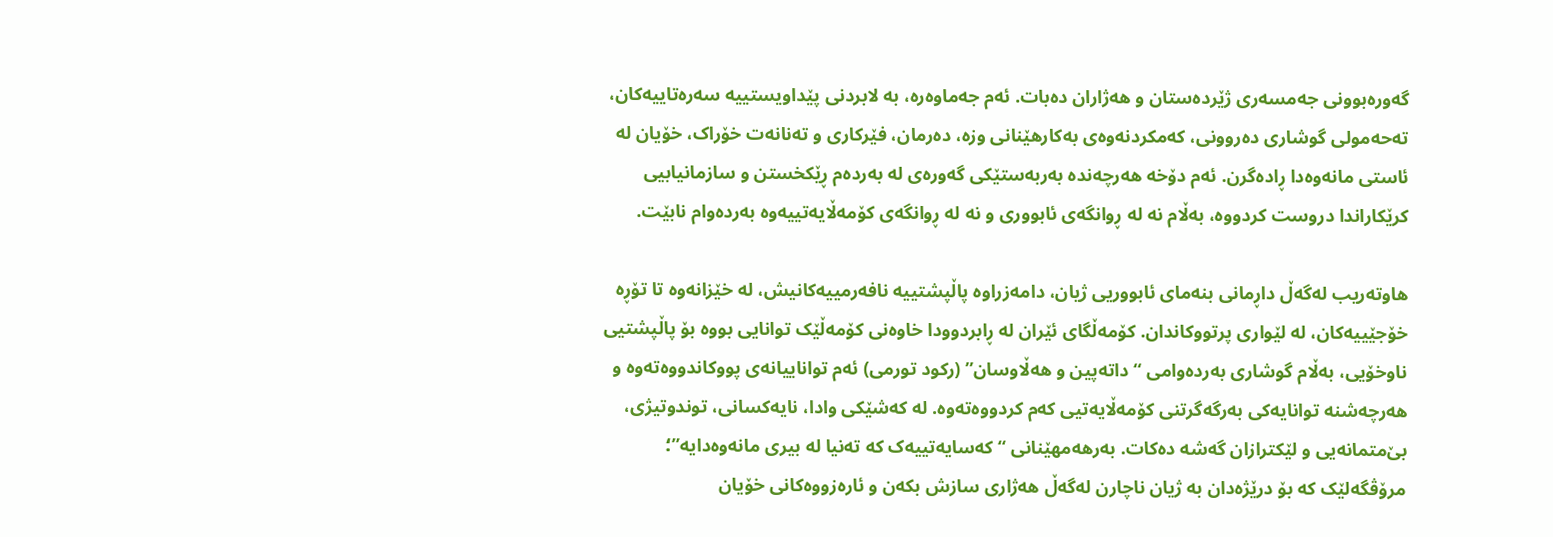گەورەبوونی جەمسەری ژێردەستان و هەژاران دەبات. ئەم جەماوەرە، بە لابردنی پێداویستییە سەرەتاییەکان، تەحەمولی گوشاری دەروونی، کەمکردنەوەی بەکارهێنانی وزە، دەرمان، فێرکاری و تەنانەت خۆراک، خۆیان لە ئاستی مانەوەدا ڕادەگرن. ئەم دۆخە هەرچەندە بەربەستێکی گەورەی لە بەردەم ڕێکخستن و سازمانیابیی کرێکاراندا دروست کردووە، بەڵام نە لە ڕوانگەی ئابووری و نە لە ڕوانگەی کۆمەڵایەتییەوە بەردەوام نابێت.

هاوتەریب لەگەڵ داڕمانی بنەمای ئابووریی ژیان، دامەزراوە پاڵپشتییە نافەرمییەکانیش، لە خێزانەوە تا تۆڕە خۆجێییەکان، لە لێواری پرتووکاندان. کۆمەڵگای ئێران لە ڕابردوودا خاوەنی کۆمەڵێک توانایی بووە بۆ پاڵپشتیی ناوخۆیی، بەڵام گوشاری بەردەوامی “داتەپین و هەڵاوسان” (رکود تورمی) ئەم تواناییانەی پووکاندووەتەوە و هەرچەشنە توانایەکی بەرگەگرتنی کۆمەڵایەتیی کەم کردووەتەوە. لە کەشێکی وادا، نایەکسانی، توندوتیژی، بێ‌متمانەیی و لێکترازان گەشە دەکات. بەرهەمهێنانی “کەسایەتییەک کە تەنیا لە بیری مانەوەدایە”؛ مرۆڤگەلێک کە بۆ درێژەدان بە ژیان ناچارن لەگەڵ هەژاری سازش بکەن و ئارەزووەکانی خۆیان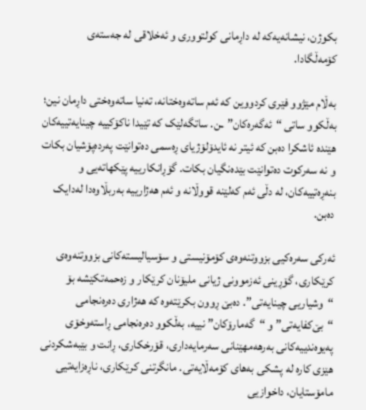بکوژن، نیشانەیەکە لە داڕمانی کولتووری و ئەخلاقی لە جەستەی کۆمەڵگادا.

بەڵام مێژوو فێری کردووین کە ئەم ساتەوەختانە، تەنیا ساتەوەختی داڕمان نین؛ بەڵکوو ساتی “ئەگەرەکان”ـن. ساتگەلێک کە تێیدا ناکۆکییە چینایەتییەکان هێندە ئاشکرا دەبن کە ئیتر نە ئایدۆلۆژیای ڕەسمی دەتوانێت پەردەپۆشیان بکات و نە سەرکوت دەتوانێت بێدەنگیان بکات. گۆڕانکارییە پێکهاتەیی و بنەڕەتییەکان، لە دڵی ئەم کەلێنە قووڵانە و ئەم هەژارییە بەربڵاوەدا لەدایک دەبن.

ئەرکی سەرەکیی بزووتنەوەی کۆمۆنیستی و سۆسیالیستەکانی بزووتنەوەی کرێکاری، گۆڕینی ئەزموونی ژیانی ملیۆنان کرێکار و زەحمەتکێشە بۆ “وشیاریی چینایەتی”. دەبێ ڕوون بکرێتەوە کە هەژاری دەرەنجامی “بێ‌کفایەتی” و “گەمارۆکان” نییە، بەڵکوو دەرەنجامی ڕاستەوخۆی پەیوەندییەکانی بەرهەمهێنانی سەرمایەداری، قۆرخکاری، ڕانت و بێبەشکردنی هێزی کارە لە پشکی بەهای کۆمەڵایەتی. مانگرتنی کرێکاری، ناڕەزایەتیی مامۆستایان، داخوازیی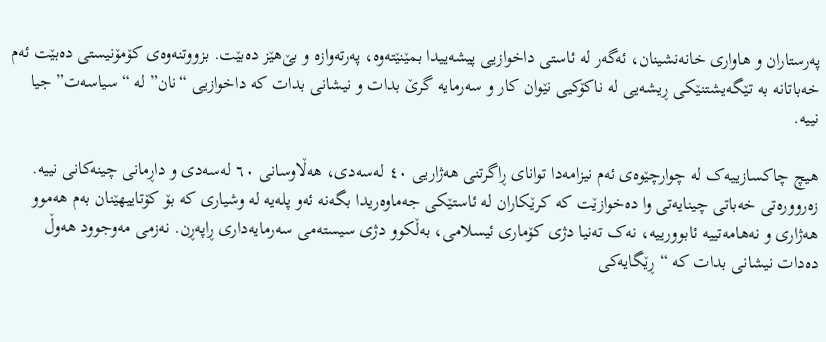پەرستاران و هاواری خانەنشینان، ئەگەر لە ئاستی داخوازیی پیشەییدا بمێنێتەوە، پەرتەوازە و بێ‌هێز دەبێت. بزووتنەوەی کۆمۆنیستی دەبێت ئەم خەباتانە بە تێگەیشتنێکی ڕیشەیی لە ناکۆکیی نێوان کار و سەرمایە گرێ بدات و نیشانی بدات کە داخوازیی “نان” لە “سیاسەت” جیا نییە.

هیچ چاکسازییەک لە چوارچێوەی ئەم نیزامەدا توانای ڕاگرتنی هەژاریی ٤٠ لەسەدی، هەڵاوسانی ٦٠ لەسەدی و داڕمانی چینەکانی نییە. زەروورەتی خەباتی چینایەتی وا دەخوازێت کە کرێکاران لە ئاستێکی جەماوەریدا بگەنە ئەو پلەیە لە وشیاری کە بۆ کۆتاییهێنان بەم هەموو هەژاری و نەهامەتییە ئابوورییە، نەک تەنیا دژی کۆماری ئیسلامی، بەڵکوو دژی سیستەمی سەرمایەداری ڕاپەڕن. نەزمی مەوجوود هەوڵ دەدات نیشانی بدات کە “ڕێگایەکی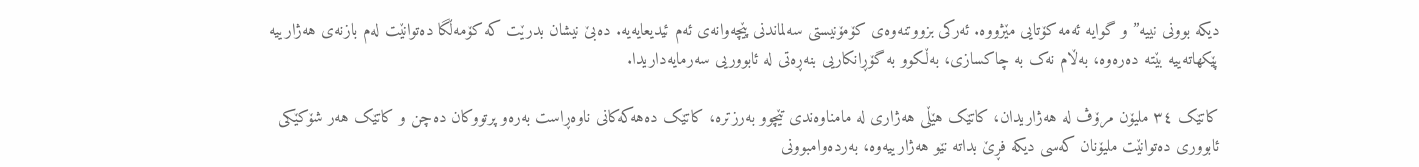دیکە بوونی نییە” و گوایە ئەمە کۆتایی مێژووە. ئەرکی بزووتنەوەی کۆمۆنیستی سەلماندنی پێچەوانەی ئەم ئیدیعایەیە. دەبێ نیشان بدرێت کە کۆمەڵگا دەتوانێت لەم بازنەی هەژارییە پێکهاتەییە بێتە دەرەوە، بەڵام نەک بە چاکسازی، بەڵکوو بە گۆڕانکاریی بنەڕەتی لە ئابووریی سەرمایەداریدا.

کاتێک ٣٤ ملیۆن مرۆڤ لە هەژاریدان، کاتێک هێڵی هەژاری لە مامناوەندی تێچوو بەرزترە، کاتێک دەهەکەکانی ناوەڕاست بەرەو پرتووکان دەچن و کاتێک هەر شۆکێکی ئابووری دەتوانێت ملیۆنان کەسی دیکە فڕێ بداتە نێو هەژارییەوە، بەردەوامبوونی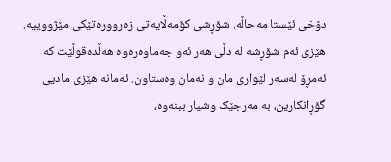دۆخی ئێستا مەحاڵە. شۆڕشی کۆمەڵایەتی زەروورەتێکی مێژووییە. هێزی ئەم شۆڕشە لە دڵی هەر ئەو جەماوەرەوە هەڵدەقوڵێت کە ئەمڕۆ لەسەر لێواری مان و نەمان وەستاون. ئەمانە هێزی مادیی گۆڕانکارین، بە مەرجێک وشیار ببنەوە،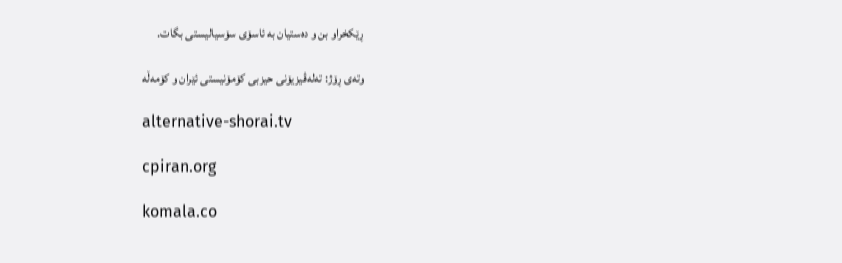ڕێکخراو بن و دەستیان بە ئاسۆی سۆسیالیستی بگات.

وتەی ڕۆژ: تەلەڤیزیۆنی حیزبی کۆمۆنیستی ئێران و کۆمەڵە

alternative-shorai.tv

cpiran.org

komala.co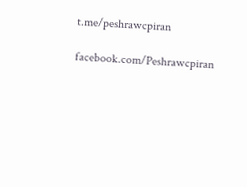t.me/peshrawcpiran

facebook.com/Peshrawcpiran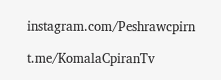instagram.com/Peshrawcpirn

t.me/KomalaCpiranTv